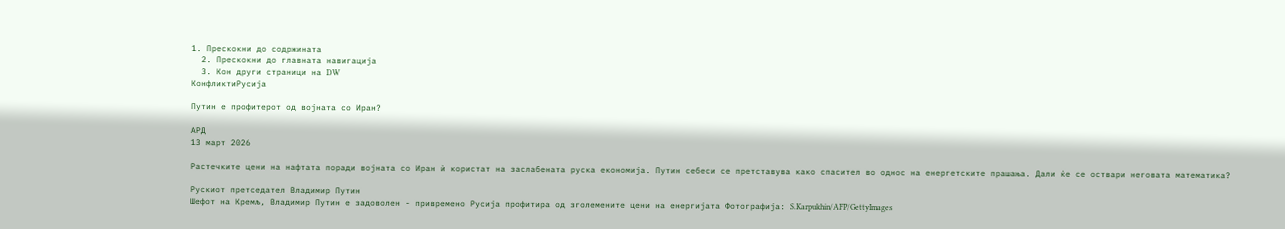1. Прескокни до содржината
  2. Прескокни до главната навигација
  3. Кон други страници на DW
КонфликтиРусија

Путин е профитерот од војната со Иран?

АРД
13 март 2026

Растечките цени на нафтата поради војната со Иран ѝ користат на заслабената руска економија. Путин себеси се претставува како спасител во однос на енергетските прашања. Дали ќе се оствари неговата математика?

Рускиот претседател Владимир Путин
Шефот на Кремљ, Владимир Путин е задоволен - привремено Русија профитира од зголемените цени на енергијата Фотографија: S.Karpukhin/AFP/GettyImages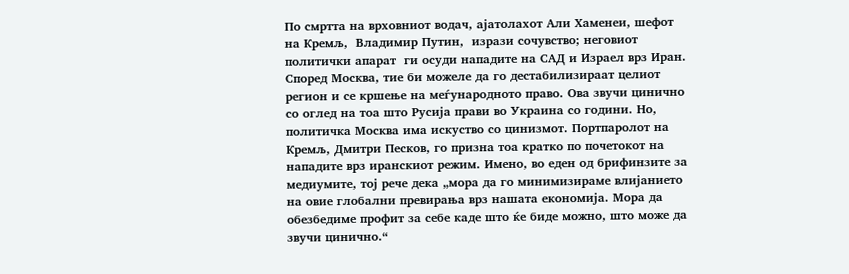По смртта на врховниот водач, ајатолахот Али Хаменеи, шефот на Кремљ,  Владимир Путин,  изрази сочувство; неговиот политички апарат  ги осуди нападите на САД и Израел врз Иран. Според Москва, тие би можеле да го дестабилизираат целиот регион и се кршење на меѓународното право. Ова звучи цинично со оглед на тоа што Русија прави во Украина со години. Но, политичка Москва има искуство со цинизмот. Портпаролот на Кремљ, Дмитри Песков, го призна тоа кратко по почетокот на нападите врз иранскиот режим. Имено, во еден од брифинзите за медиумите, тој рече дека „мора да го минимизираме влијанието на овие глобални превирања врз нашата економија. Мора да обезбедиме профит за себе каде што ќе биде можно, што може да звучи цинично.“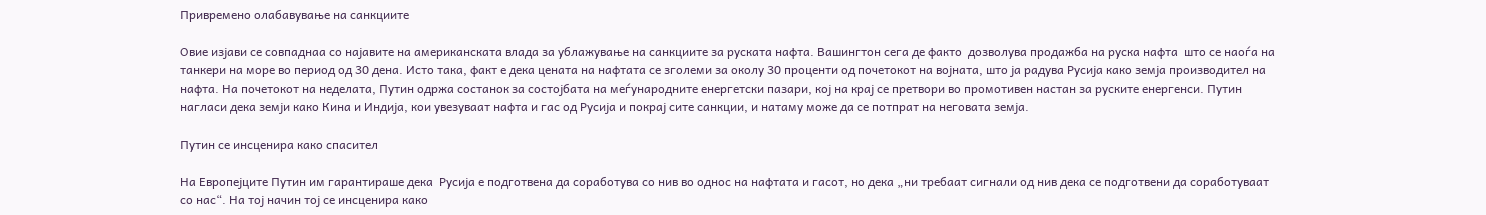Привремено олабавување на санкциите

Овие изјави се совпаднаа со најавите на американската влада за ублажување на санкциите за руската нафта. Вашингтон сега де факто  дозволува продажба на руска нафта  што се наоѓа на танкери на море во период од 30 дена. Исто така, факт е дека цената на нафтата се зголеми за околу 30 проценти од почетокот на војната, што ја радува Русија како земја производител на нафта. На почетокот на неделата, Путин одржа состанок за состојбата на меѓународните енергетски пазари, кој на крај се претвори во промотивен настан за руските енергенси. Путин нагласи дека земји како Кина и Индија, кои увезуваат нафта и гас од Русија и покрај сите санкции, и натаму може да се потпрат на неговата земја.

Путин се инсценира како спасител

На Европејците Путин им гарантираше дека  Русија е подготвена да соработува со нив во однос на нафтата и гасот, но дека „ни требаат сигнали од нив дека се подготвени да соработуваат со нас“. На тој начин тој се инсценира како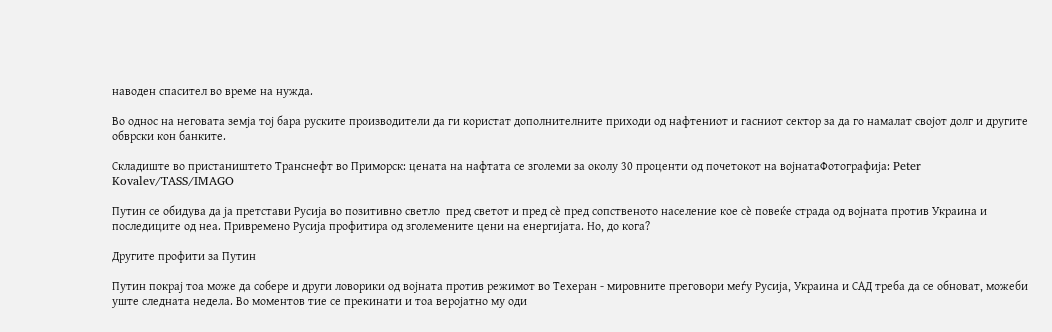наводен спасител во време на нужда.

Во однос на неговата земја тој бара руските производители да ги користат дополнителните приходи од нафтениот и гасниот сектор за да го намалат својот долг и другите обврски кон банките.

Складиште во пристаништето Транснефт во Приморск: цената на нафтата се зголеми за околу 30 проценти од почетокот на војнатаФотографија: Peter Kovalev/TASS/IMAGO

Путин се обидува да ја претстави Русија во позитивно светло  пред светот и пред сè пред сопственото население кое сè повеќе страда од војната против Украина и последиците од неа. Привремено Русија профитира од зголемените цени на енергијата. Но, до кога?

Другите профити за Путин

Путин покрај тоа може да собере и други ловорики од војната против режимот во Техеран - мировните преговори меѓу Русија, Украина и САД треба да се обноват, можеби уште следната недела. Во моментов тие се прекинати и тоа веројатно му оди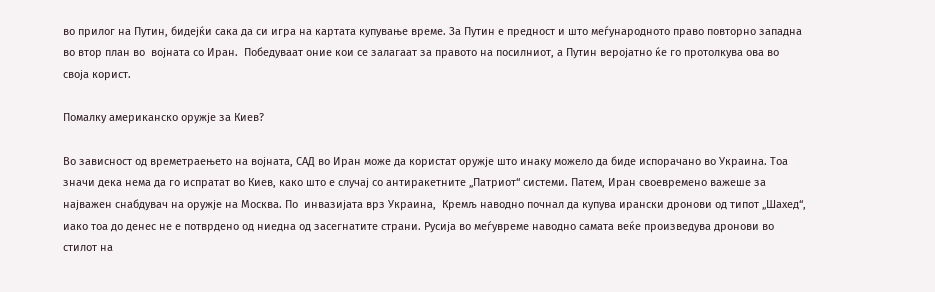во прилог на Путин, бидејќи сака да си игра на картата купување време. За Путин е предност и што меѓународното право повторно западна во втор план во  војната со Иран.  Победуваат оние кои се залагаат за правото на посилниот, а Путин веројатно ќе го протолкува ова во своја корист.

Помалку американско оружје за Киев?

Во зависност од времетраењето на војната, САД во Иран може да користат оружје што инаку можело да биде испорачано во Украина. Тоа значи дека нема да го испратат во Киев, како што е случај со антиракетните „Патриот“ системи. Патем, Иран своевремено важеше за најважен снабдувач на оружје на Москва. По  инвазијата врз Украина,  Кремљ наводно почнал да купува ирански дронови од типот „Шахед“, иако тоа до денес не е потврдено од ниедна од засегнатите страни. Русија во меѓувреме наводно самата веќе произведува дронови во стилот на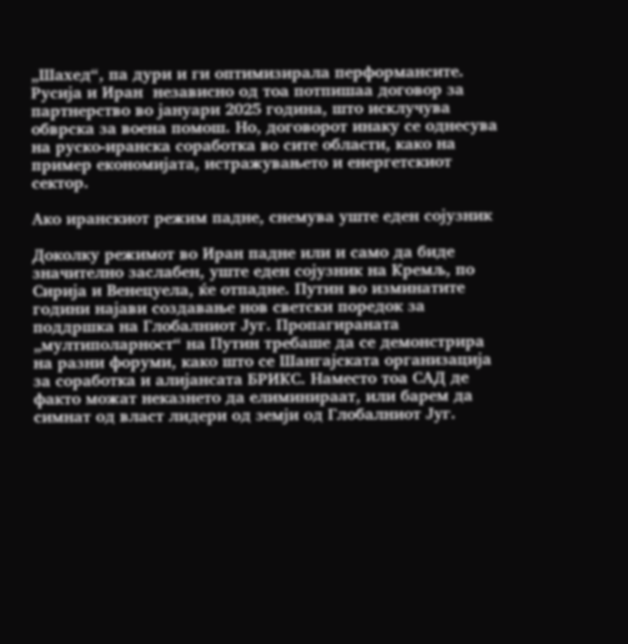„Шахед“, па дури и ги оптимизирала перформансите. Русија и Иран  независно од тоа потпишаа договор за партнерство во јануари 2025 година, што исклучува обврска за воена помош. Но, договорот инаку се однесува на руско-иранска соработка во сите области, како на пример економијата, истражувањето и енергетскиот сектор.

Ако иранскиот режим падне, снемува уште еден сојузник

Доколку режимот во Иран падне или и само да биде значително заслабен, уште еден сојузник на Кремљ, по Сирија и Венецуела, ќе отпадне. Путин во изминатите години најави создавање нов светски поредок за поддршка на Глобалниот Југ. Пропагираната „мултиполарност“ на Путин требаше да се демонстрира на разни форуми, како што се Шангајската организација за соработка и алијансата БРИКС. Наместо тоа САД де факто можат неказнето да елиминираат, или барем да симнат од власт лидери од земји од Глобалниот Југ.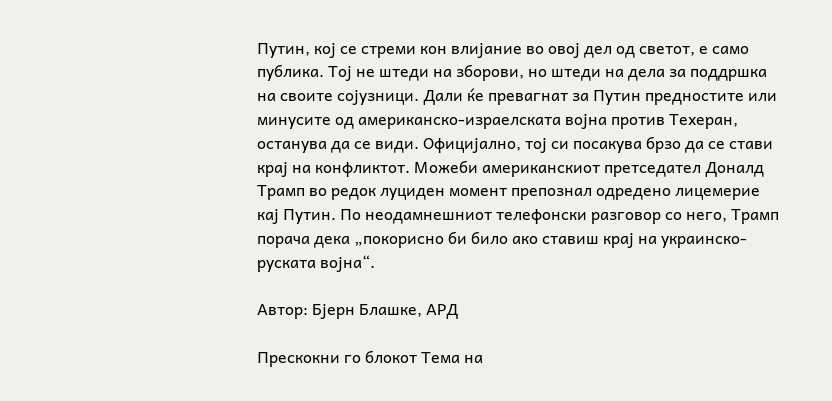Путин, кој се стреми кон влијание во овој дел од светот, е само публика. Тој не штеди на зборови, но штеди на дела за поддршка на своите сојузници. Дали ќе превагнат за Путин предностите или минусите од американско-израелската војна против Техеран, останува да се види. Официјално, тој си посакува брзо да се стави крај на конфликтот. Можеби американскиот претседател Доналд Трамп во редок луциден момент препознал одредено лицемерие кај Путин. По неодамнешниот телефонски разговор со него, Трамп порача дека „покорисно би било ако ставиш крај на украинско-руската војна“.

Автор: Бјерн Блашке, АРД

Прескокни го блокот Тема на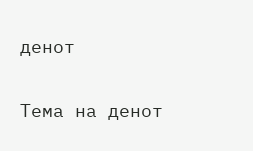денот

Тема на денот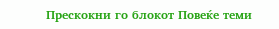Прескокни го блокот Повеќе теми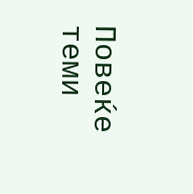Повеќе теми